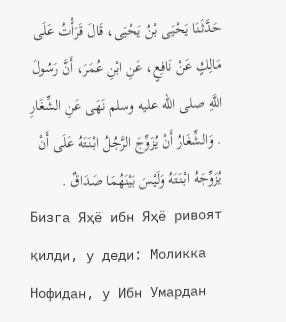حَدَّثَنَا يَحْيَى بْنُ يَحْيَى، قَالَ قَرَأْتُ عَلَى مَالِكٍ عَنْ نَافِعٍ، عَنِ ابْنِ عُمَرَ، أَنَّ رَسُولَ اللَّهِ صلى الله عليه وسلم نَهَى عَنِ الشِّغَارِ . وَالشِّغَارُ أَنْ يُزَوِّجَ الرَّجُلُ ابْنَتَهُ عَلَى أَنْ يُزَوِّجَهُ ابْنَتَهُ وَلَيْسَ بَيْنَهُمَا صَدَاقٌ .
Бизга Яҳё ибн Яҳё ривоят қилди, у деди: Моликка Нофидан, у Ибн Умардан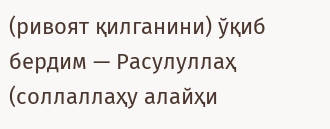(ривоят қилганини) ўқиб бердим — Расулуллаҳ (соллаллаҳу алайҳи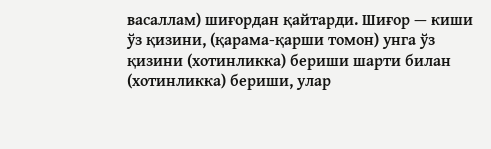васаллам) шиғордан қайтарди. Шиғор — киши ўз қизини, (қарама-қарши томон) унга ўз қизини (хотинликка) бериши шарти билан (хотинликка) бериши, улар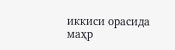иккиси орасида маҳр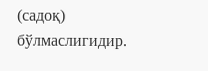(садоқ) бўлмаслигидир.